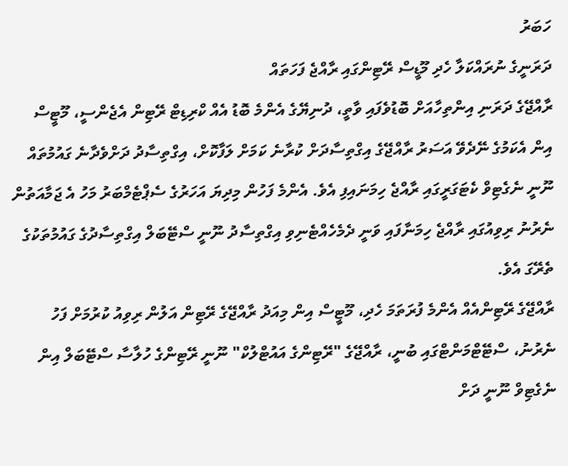ހަބަރު
ދަރަނީގެ ނުރައްކަލާ ހެދި މޫޑީސް ރޭޓިންގައި ރާއްޖެ ފަހަތައް
ރާއްޖޭގެ ދަރަނި އިންތިހާއަށް ބޮޑުވެފައި ވާތީ، ދުނިޔޭގެ އެންމެ ބޮޑު އެއް ކްރިޑިޓް ރޭޓިން އެޖެންސީ، މޫޓީސް އިން އެކަމުގެ ނޭދެވޭ އަސަރު ރާއްޖޭގެ އިގްތިސާދަށް ކުރާނެ ކަމަށް ލަފާކޮށް، އިގްތިސާދު ދަށްވެދާނެ ގައުމުތައް ނޫނީ ނެގެޓިވް ކެޓަގަރީގައި ރާއްޖެ ހިމަނައިފި އެވެ. އެންމެ ފަހުން މިދިޔަ އަހަރުގެ ސެޕްޓެމްބަރު މަހު އެ ޖަމާއަތުން ނެރުނު ރިވިއުގައި ރާއްޖެ ހިމަނާފައި ވަނީ ދެމެހެއްޓެނިވި އިގްތިސާދު ނޫނީ ސްޓޭބަލް އިގްތިސާދުގެ ގައުމުތަކުގެ ތެރޭގަ އެވެ.
ރާއްޖޭގެ ރޭޓިންއެއް އެންމެ ފުރަތަމަ ހެދި، މޫޓީސް އިން މިއަދު ރާއްޖޭގެ ރޭޓިން އަލުން ރިވިއު ކުރުމަށް ފަހު ނެރުނު، ސްޓޭޓްމަންޓްގައި ބުނީ، ރާއްޖޭގެ "ރޭޓިންގެ އައުޓްލުކް" ނޫނީ ރޭޓިންގެ ހުލާސާ ސްޓޭބަލް އިން ނެގެޓިވް ނޫނީ ދަށް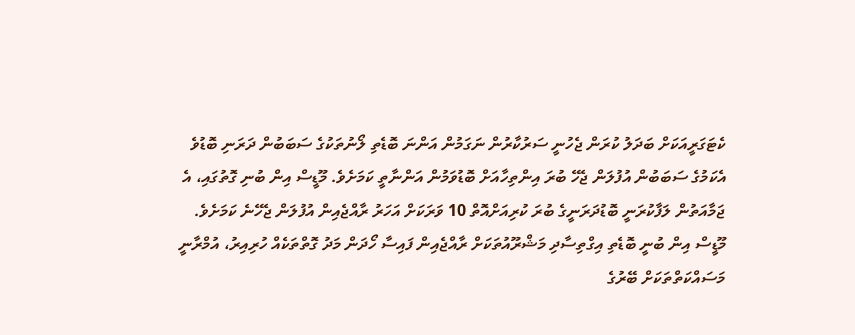ކެޓަގަރީއަކަށް ބަދަލު ކުރަން ޖެހުނީ ސަރުކާރުން ނަގަމުން އަންނަ ބޮޑެތި ލޯނުތަކުގެ ސަބަބުން ދަރަނި ބޮޑުވެ އެކަމުގެ ސަބަބުން އުފުލަން ޖެހޭ ބުރަ އިންތިހާއަށް ބޮޑުވަމުން އަންނާތީ ކަމަށެވެ. މޫޑީސް އިން ބުނި ގޮތުގައި، އެ ޖަމާއަތުން ލަފާކުރަނީ ބޮޑުދަރަނީގެ ބުރަ ކުރިއަށްއޮތް 10 ވަރަކަށް އަހަރު ރާއްޖެއިން އުފުލަން ޖެހޭނެ ކަމަށެވެ.
މޫޑީސް އިން ބުނީ ބޮޑެތި އިގްތިސާދި މަޝްރޫއުތަކަށް ރާއްޖެއިން ފައިސާ ހޯދަން މަދު ގޮތްތަކެއް ހުރިއިރު، އުމްރާނީ މަސައްކަތްތަކަށް ބޭރުގެ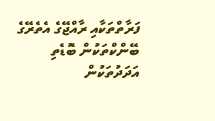ފަރާތްތަކާއި ރާއްޖޭގެ އެތެރޭގެ ބޭންކްތަކުން ބޮޑެތި އަދަދުތަކުން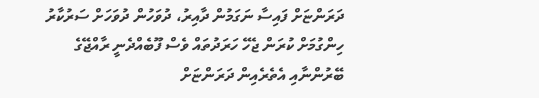ދަރަންޏަށް ފައިސާ ނަގަމުން ދާއިރު، ދުވަހުން ދުވަހަށް ސަރުކާރު ހިންގުމަށް ކުރަން ޖެހޭ ހަރަދުތައް ވެސް ފޫބެއްދެނީ ރާއްޖޭގެ ބޭރުންނާއި އެތެރެއިން ދަރަންޏަށް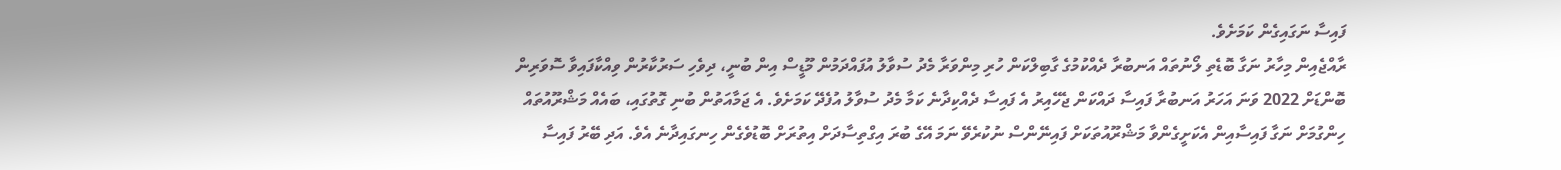ފައިސާ ނަގައިގެން ކަމަށެވެ.
ރާއްޖެއިން މިހާރު ނަގާ ބޮޑެތި ލޯނުތައް އަނބުރާ ދެއްކުމުގެ ގާބިލްކަން ހުރި މިންވަރާ މެދު ސުވާލު އުފައްދަމުން މޫޑީސް އިން ބުނީ، ދިވެހި ސަރުކާރުން ވިއްކާފައިވާ ސޮވަރިން ބޮންޑަށް 2022 ވަނަ އަހަރު އަނބުރާ ފައިސާ ދައްކަން ޖެހޭއިރު އެ ފައިސާ ދެއްކިދާނެ ކަމާ މެދު ސުވާލު އުފެދޭ ކަމަށެވެ. އެ ޖަމާއަތުން ބުނި ގޮތުގައި، ބައެއް މަޝްރޫއުތައް ހިންގުމަށް ނަގާ ފައިސާއިން އެކަށީގެންވާ މަޝްރޫއުތަކަށް ފައިނޭންސް ނުކުރެވޭ ނަމަ އޭގެ ބުރަ އިގްތިސާދަށް އިތުރަށް ބޮޑުވެގެން ހިނގައިދާނެ އެވެ. އަދި ބޭރު ފައިސާ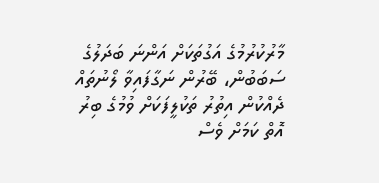މާރުކުރުމުގެ އަގުތަކަށް އަންނަ ބަދަލުގެ ސަބަބުން، ބޭރުން ނަގާފައިވާ ލޯނުތައް ދެއްކުން އިތުރު ތަކުލީފަކަށް ވުމުގެ ބިރު އޮތް ކަމަށް ވެސް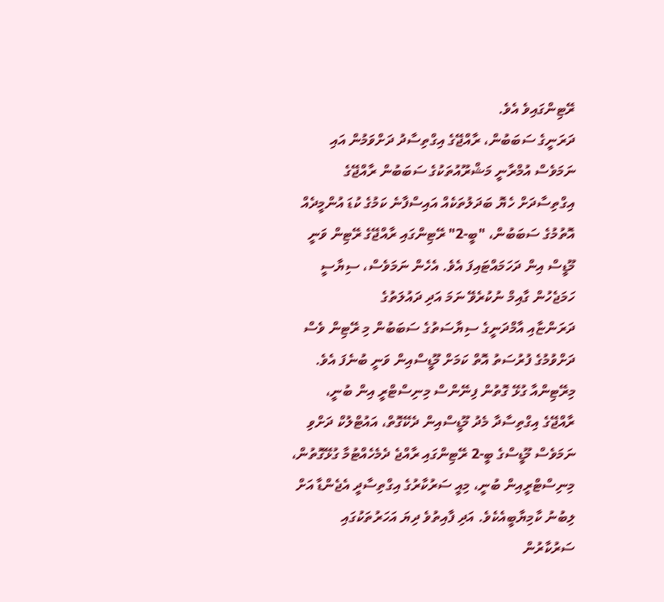ރޭޓިންގައިވެ އެވެ.
ދަރަނީގެ ސަބަބުން، ރާއްޖޭގެ އިގްތިސާދު ދަށްވަމުން އައި ނަމަވެސް އުމްރާނީ މަޝްރޫއުތަކުގެ ސަބަބުން ރާއްޖޭގެ އިގްތިސާދަށް ހެޔޮ ބަދަލުތަކެއް އައިސްފާނެ ކަމުގެ ކުޑަ އުންމީދެއް އޮތުމުގެ ސަބަބުން، "ބީ-2" ރޭޓިންގައި ރާއްޖޭގެ ރޭޓިން ވަނީ މޫޑީސް އިން ދަހަމައްޓައިފަ އެވެ. އެހެން ނަމަވެސް، ސިޔާސީ ހަމަޖެހުން ގާއިމް ނުކުރެވޭ ނަމަ އަދި ދައުލަތުގެ
ދަރަންޏާއި އާމްދަނީގެ ސިޔާސަތުގެ ސަބަބުން މި ރޭޓިން ވެސް ދަށްވުމުގެ ފުރުސަތު އޮތް ކަމަށް މޫޑީސްއިން ވަނީ ބުނެފަ އެވެ.
މިރޭޓިންއާ ގުޅޭ ގޮތުން ފިނޭންސް މިނިސްޓްރީ އިން ބުނީ، ރާއްޖޭގެ އިގްތިސާދާ މެދު މޫޑީސްއިން ދެކޭގޮތް، އައުޓްލުކް ދަށްވި ނަމަވެސް މޫޑީސްގެ ބީ-2 ރޭޓިންގައި ރާއްޖެ ދެމެހެއްޓުމާ ގުޅޭގޮތުން، މިނިސްޓްރީއިން ބުނީ، މިއީ ސަރުކާރުގެ އިގްތިސާދީ އެޖެންޑާ އަށް ލިބުނު ކާމިޔާބީއެކެވެ. އަދި ފާއިތުވެ ދިޔަ އަހަރުތަކުގައި ސަރުކާރުން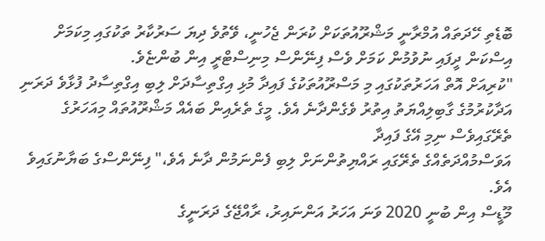ބޮޑެތި ހޭދަތައް އުމްރާނީ މަޝްރޫއުތަކަށް ކުރަން ޖެހުނީ، ވޭތުވެ ދިޔަ ސަރުކާރު ތަކުގައި މިކަމަށް އިސްކަން ދީފައި ނުވުމުން ކަމަށް ވެސް ފިނޭންސް މިނިސްޓްރީ އިން ބުންޏެވެ.
"ކުރިއަށް އޮތް އަހަރުތަކުގައި މި މަސްރޫއުތަކުގެ ފައިދާ މުޅި އިގްތިސާދަށް ލިބި އިގްތިސާދު ފުޅާވެ ދަރަނި
އަދާކުރުމުގެ ގާބިލިއްޔަތު އިތުރު ވެގެންދާނެ އެވެ. މީގެ ތެރެއިން ބައެއް މަޝްރޫއުތައް މިއަހަރުގެ ތެރޭގައިވެސް ނިމި އޭގެ ފައިދާ
އަވަސްމުއްދަތެއްގެ ތެރޭގައި ރައްޔިތުންނަށް ލިބި ފެންނަމުން ދާނެ އެވެ،" ފިނޭންސްގެ ބަޔާނުގައިވެ އެވެ.
މޫޑީސް އިން ބުނީ 2020 ވަނަ އަހަރު އަންނައިރު، ރާއްޖޭގެ ދަރަނީގެ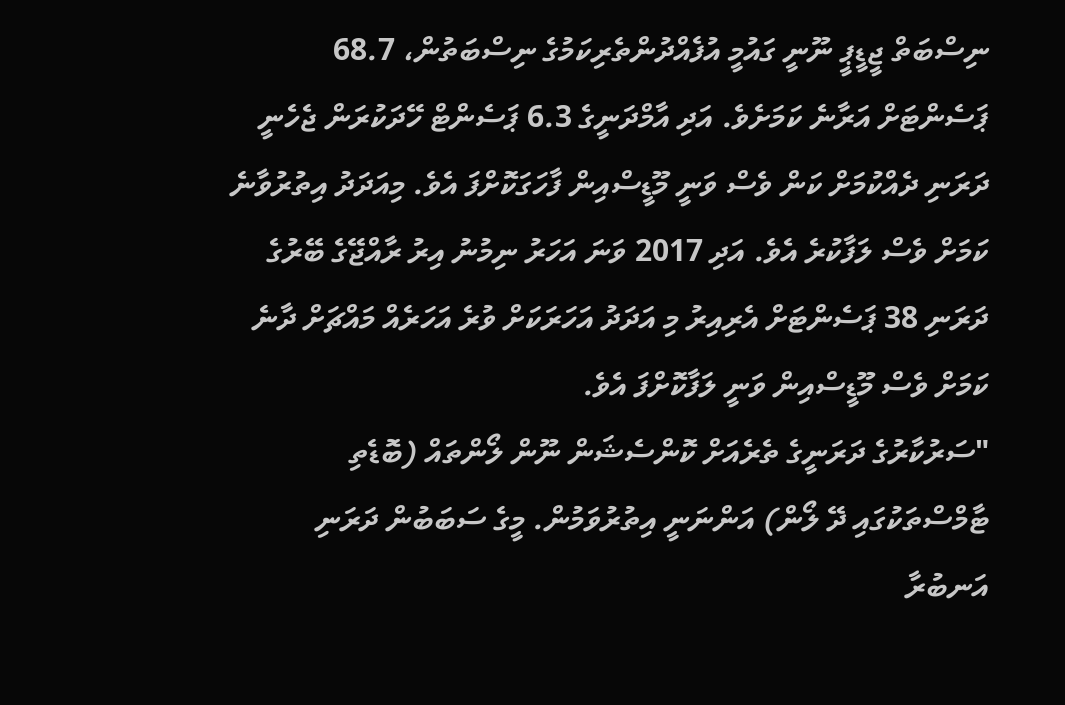ނިސްބަތް ޖީޑީޕީ ނޫނީ ގައުމީ އުފެއްދުންތެރިކަމުގެ ނިސްބަތުން، 68.7 ޕަސެންޓަށް އަރާނެ ކަމަށެވެ. އަދި އާމްދަނީގެ 6.3 ޕަސެންޓް ހޭދަކުރަން ޖެހެނީ ދަރަނި ދެއްކުމަށް ކަން ވެސް ވަނީ މޫޑީސްއިން ފާހަގަކޮށްފަ އެވެ. މިއަދަދު އިތުރުވާނެ ކަމަށް ވެސް ލަފާކުރެ އެވެ. އަދި 2017 ވަނަ އަހަރު ނިމުނު އިރު ރާއްޖޭގެ ބޭރުގެ ދަރަނި 38 ޕަސެންޓަށް އެރިއިރު މި އަދަދު އަހަރަކަށް ވުރެ އަހަރެއް މައްޗަށް ދާނެ ކަމަށް ވެސް މޫޑީސްއިން ވަނީ ލަފާކޮށްފަ އެވެ.
"ސަރުކާރުގެ ދަރަނީގެ ތެރެއަށް ކޮންސެޝަން ނޫން ލޯންތައް (ބޮޑެތި ޓާމްސްތަކުގައި ދޭ ލޯން) އަންނަނީ އިތުރުވަމުން. މީގެ ސަބަބުން ދަރަނި އަނބުރާ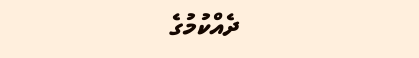ދެއްކުމުގެ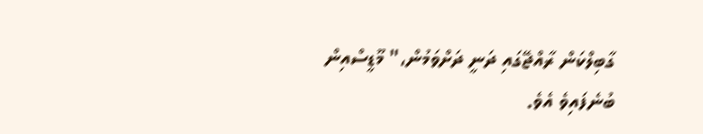ގާބިލްކަން ރާއްޖޭގައި ދަނީ ދަށްވަމުން،" މޫޑީސްއިން ބުނެފައިވެ އެވެ.